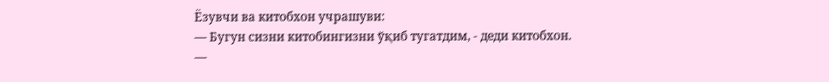Ёзувчи ва китобхон учрашуви:
— Бугун сизни китобингизни ўқиб тугатдим, - деди китобхон.
—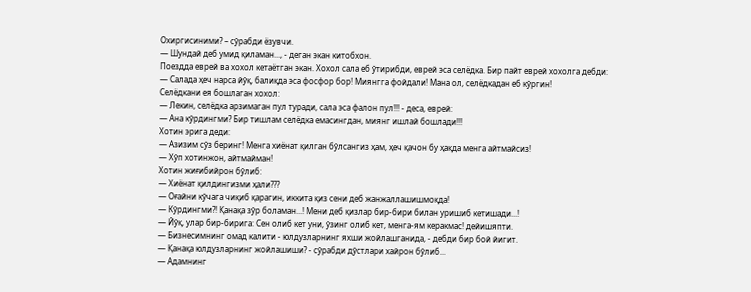Охиргисиними? – сўрабди ёзувчи.
— Шундай деб умид қиламан..., - деган экан китобхон.
Поездда еврей ва хохол кетаётган экан. Хохол сала еб ўтирибди, еврей эса селёдка. Бир пайт еврей хохолга дебди:
— Салада ҳеч нарса йўқ, балиқда эса фосфор бор! Миянгга фойдали! Мана ол, селёдкадан еб кўргин!
Селёдкани ея бошлаган хохол:
— Лекин, селёдка арзимаган пул туради, сала эса фалон пул!!! - деса, еврей:
— Ана кўрдингми? Бир тишлам селёдка емасингдан, миянг ишлай бошлади!!!
Хотин эрига деди:
— Азизим сўз беринг! Менга хиёнат қилган бўлсангиз ҳам, ҳеч қачон бу ҳақда менга айтмайсиз!
— Хўп хотинжон, айтмайман!
Хотин жиғибийрон бўлиб:
— Хиёнат қилдингизми ҳали???
— Оғайни кўчага чиқиб қарагин, иккита қиз сени деб жанжаллашишмоқда!
— Кўрдингми?! Қанақа зўр боламан...! Мени деб қизлар бир-бири билан уришиб кетишади...!
— Йўқ, улар бир-бирига: Сен олиб кет уни, ўзинг олиб кет, менга-ям керакмас! дейишяпти.
— Бизнесимнинг омад калити - юлдузларнинг яхши жойлашганида, - дебди бир бой йигит.
— Қанақа юлдузларнинг жойлашиши? - сўрабди дўстлари хайрон бўлиб...
— Адамнинг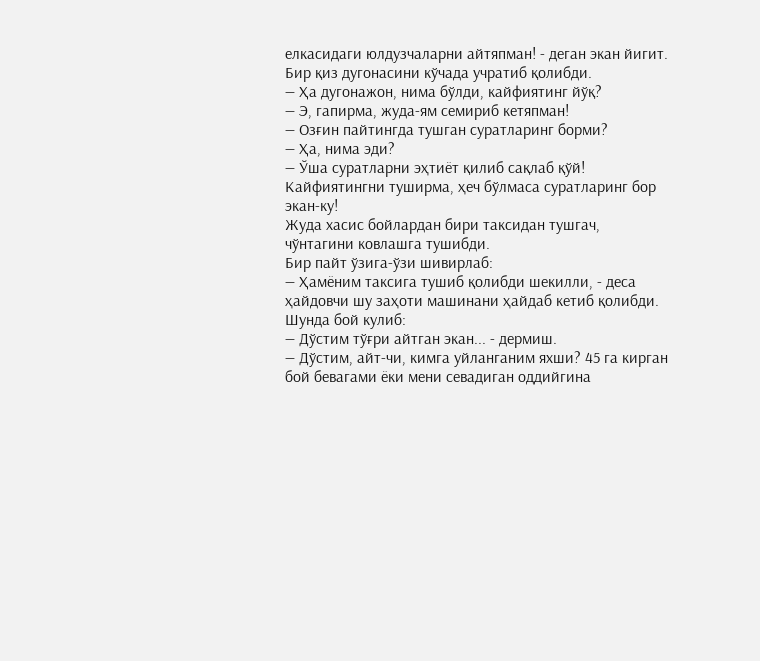елкасидаги юлдузчаларни айтяпман! - деган экан йигит.
Бир қиз дугонасини кўчада учратиб қолибди.
— Ҳа дугонажон, нима бўлди, кайфиятинг йўқ?
— Э, гапирма, жуда-ям семириб кетяпман!
— Озғин пайтингда тушган суратларинг борми?
— Ҳа, нима эди?
— Ўша суратларни эҳтиёт қилиб сақлаб қўй! Кайфиятингни туширма, ҳеч бўлмаса суратларинг бор экан-ку!
Жуда хасис бойлардан бири таксидан тушгач, чўнтагини ковлашга тушибди.
Бир пайт ўзига-ўзи шивирлаб:
— Ҳамёним таксига тушиб қолибди шекилли, - деса ҳайдовчи шу заҳоти машинани ҳайдаб кетиб қолибди.
Шунда бой кулиб:
— Дўстим тўғри айтган экан... - дермиш.
— Дўстим, айт-чи, кимга уйланганим яхши? 45 га кирган бой бевагами ёки мени севадиган оддийгина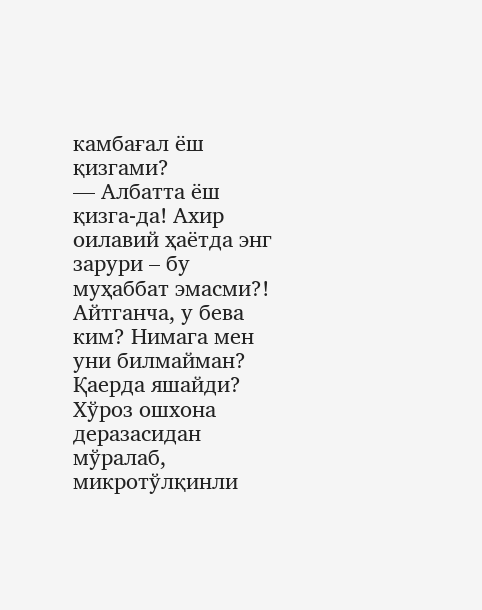камбағал ёш қизгами?
— Албатта ёш қизга-да! Ахир оилавий ҳаётда энг зарури – бу муҳаббат эмасми?! Айтганча, у бева ким? Нимага мен уни билмайман? Қаерда яшайди?
Хўроз ошхона деразасидан мўралаб, микротўлқинли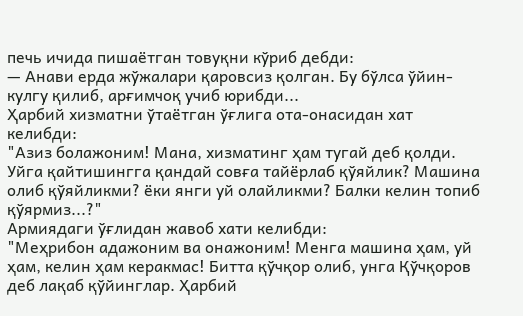печь ичида пишаётган товуқни кўриб дебди:
— Анави ерда жўжалари қаровсиз қолган. Бу бўлса ўйин-кулгу қилиб, арғимчоқ учиб юрибди...
Ҳарбий хизматни ўтаётган ўғлига ота-онасидан хат келибди:
"Азиз болажоним! Мана, хизматинг ҳам тугай деб қолди. Уйга қайтишингга қандай совға тайёрлаб қўяйлик? Машина олиб қўяйликми? ёки янги уй олайликми? Балки келин топиб қўярмиз...?"
Армиядаги ўғлидан жавоб хати келибди:
"Меҳрибон адажоним ва онажоним! Менга машина ҳам, уй ҳам, келин ҳам керакмас! Битта қўчқор олиб, унга Қўчқоров деб лақаб қўйинглар. Ҳарбий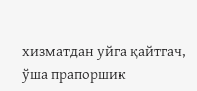хизматдан уйга қайтгач, ўша прапоршик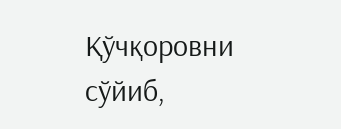Қўчқоровни сўйиб,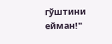гўштини ейман!"